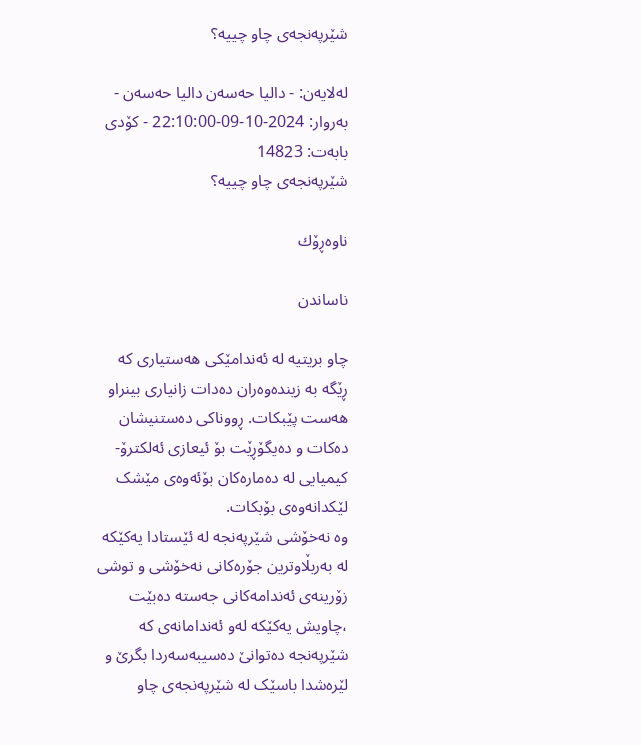شێرپەنجەی چاو چییە؟

له‌لایه‌ن: - دالیا حەسەن دالیا حەسەن - به‌روار: 2024-10-09-22:10:00 - کۆدی بابەت: 14823
شێرپەنجەی چاو چییە؟

ناوه‌ڕۆك

ناساندن

چاو بریتیە لە ئەندامێکی هەستیاری کە ڕێگە بە زیندەوەران دەدات زانیاری بینراو هەست پێبکات. ڕووناکی دەستنیشان دەکات و دەیگۆڕێت بۆ ئیعازی ئەلکترۆ-کیمیایی لە دەمارەکان بۆئەوەی مێشک لێکدانەوەی بۆبکات.
وە نەخۆشی شێرپەنجە لە ئێستادا یەكێكە لە بەربڵاوترین جۆرەكانی نەخۆشی و توشی زۆرینەی ئەندامەكانی جەستە دەبێت ،چاویش یەکێکە لەو ئەندامانەی کە شێرپەنجە دەتوانێ دەسیبەسەردا بگرێ و لێرەشدا باسێک لە شێرپەنجەی چاو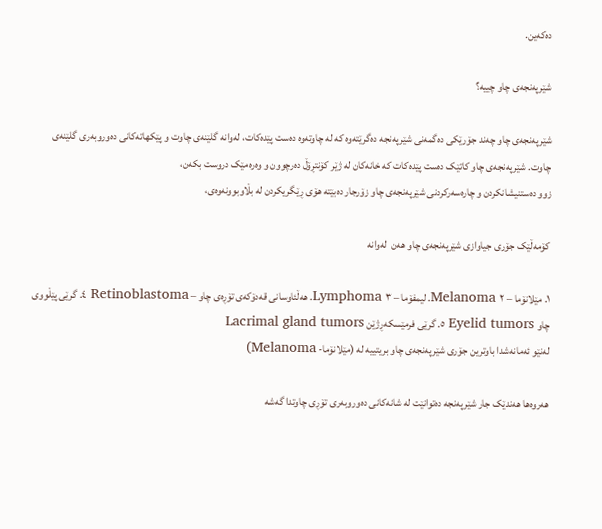دەکەین.

شێرپەنجەی چاو چییە؟

شێرپەنجەی چاو چەند جۆرێکی دەگمەنی شێرپەنجە دەگرێتەوە کە لە چاوتەوە دەست پێدەکات، لەوانە گلێنەی چاوت و پێکهاتەکانی دەوروبەری گلێنەی چاوت. شێرپەنجەی چاو کاتێک دەست پێدەکات کە خانەکان لە ژێر کۆنتڕۆڵ دەرچوون و وەرەمێک دروست بکەن،
زوو دەستنیشانکردن و چارەسەرکردنی شێرپەنجەی چاو زۆرجار دەبێتە هۆی ڕێگریکردن لە بڵاوبوونەوەی،

کۆمەڵێک جۆری جیاوازی شێرپەنجەی چاو هەن  لەوانە

۱. مێلانۆما – Melanoma ۲. لیمفۆما – Lymphoma ۳. هەڵئاوسانی قەدۆکەی تۆڕەی چاو – Retinoblastoma ٤. گرێی پێڵووی چاو Eyelid tumors ٥. گرێی فرمێسکەڕژێن Lacrimal gland tumors
لەنێو ئەمانەشدا باوترین جۆری شێرپەنجەی چاو بریتییە لە (مێلانۆما- Melanoma)

هەروەها هەندێک جار شێرپەنجە دەتوانێت لە شانەکانی دەوروبەری تۆڕی چاوتدا گەشە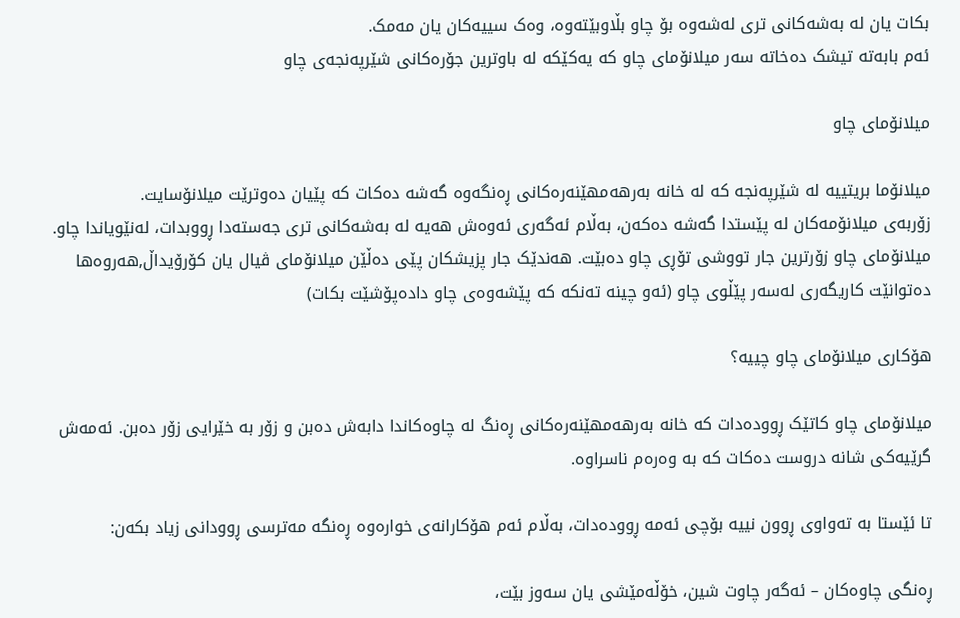بکات یان لە بەشەکانی تری لەشەوە بۆ چاو بڵاوبێتەوە، وەک سییەکان یان مەمک.
ئەم بابەتە تیشک دەخاتە سەر میلانۆمای چاو کە یەکێکە لە باوترین جۆرەکانی شێرپەنجەی چاو

میلانۆمای چاو

میلانۆما بریتییە لە شێرپەنجە کە لە خانە بەرهەمهێنەرەکانی ڕەنگەوە گەشە دەکات کە پێیان دەوترێت میلانۆسایت.
زۆربەی میلانۆمەکان لە پێستدا گەشە دەکەن، بەڵام ئەگەری ئەوەش هەیە لە بەشەکانی تری جەستەدا ڕووبدات، لەنێویاندا چاو.
میلانۆمای چاو زۆرترین جار تووشی تۆڕی چاو دەبێت. هەندێک جار پزیشکان پێی دەڵێن میلانۆمای ڤیال یان کۆرۆیداڵ,هەروەها دەتوانێت کاریگەری لەسەر پێڵوی چاو (ئەو چینە تەنکە کە پێشەوەی چاو دادەپۆشێت بکات)

هۆکاری میلانۆمای چاو چییە؟

میلانۆمای چاو کاتێک ڕوودەدات کە خانە بەرهەمهێنەرەکانی ڕەنگ لە چاوەکاندا دابەش دەبن و زۆر بە خێرایی زۆر دەبن. ئەمەش گرێیەکی شانە دروست دەکات کە بە وەرەم ناسراوە.

تا ئێستا بە تەواوی ڕوون نییە بۆچی ئەمە ڕوودەدات، بەڵام ئەم هۆکارانەی خوارەوە ڕەنگە مەترسی ڕوودانی زیاد بکەن:

ڕەنگی چاوەکان – ئەگەر چاوت شین، خۆڵەمێشی یان سەوز بێت،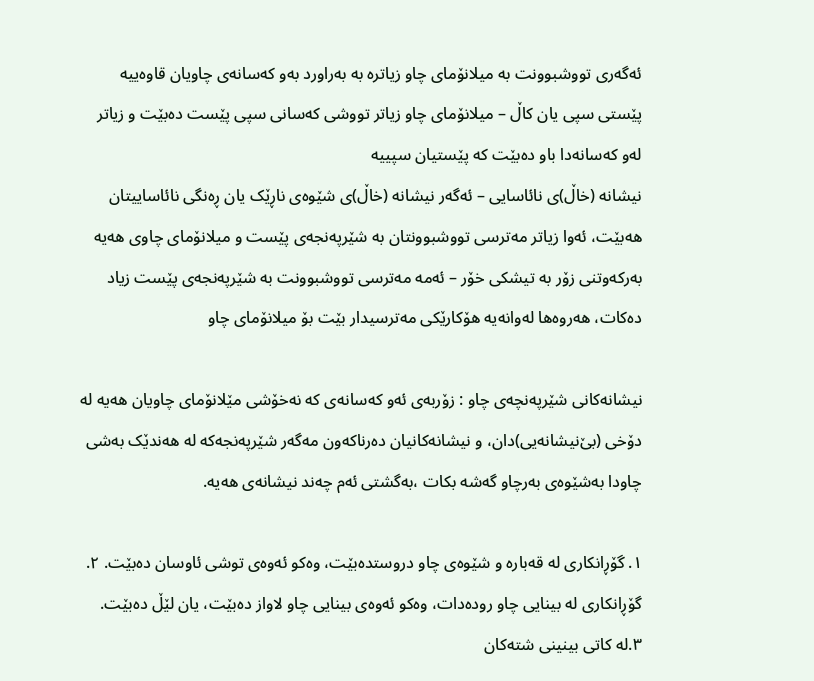ئەگەری تووشبوونت بە میلانۆمای چاو زیاترە بە بەراورد بەو کەسانەی چاویان قاوەییە
پێستی سپی یان کاڵ – میلانۆمای چاو زیاتر تووشی کەسانی سپی پێست دەبێت و زیاتر لەو کەسانەدا باو دەبێت کە پێستیان سپییە
نیشانە (خاڵ)ی نائاسایی – ئەگەر نیشانە (خاڵ)ی شێوەی ناڕێک یان ڕەنگی نائاساییتان هەبێت، ئەوا زیاتر مەترسی تووشبوونتان بە شێرپەنجەی پێست و میلانۆمای چاوی هەیە
بەرکەوتنی زۆر بە تیشکی خۆر – ئەمە مەترسی تووشبوونت بە شێرپەنجەی پێست زیاد دەکات، هەروەها لەوانەیە هۆکارێکی مەترسیدار بێت بۆ میلانۆمای چاو

نیشانەکانی شێرپەنچەی چاو : زۆربەی ئەو کەسانەی کە نەخۆشی مێلانۆمای چاویان هەیە لە دۆخی (بێ‌نیشانەیی)دان، و نیشانەکانیان دەرناکەون مەگەر شێرپەنجەکە لە هەندێک بەشی چاودا بەشێوەی بەرچاو گەشە بکات ،بەگشتی ئەم چەند نیشانەی هەیە.

١. گۆڕانكاری لە قەبارە و شێوەی چاو دروستدەبێت، وەكو ئەوەی توشی ئاوسان دەبێت. ٢. گۆڕانكاری لە بینایی چاو رودەدات، وەكو ئەوەی بینایی چاو لاواز دەبێت، یان لێڵ دەبێت. ٣.لە كاتی بینینی شتەكان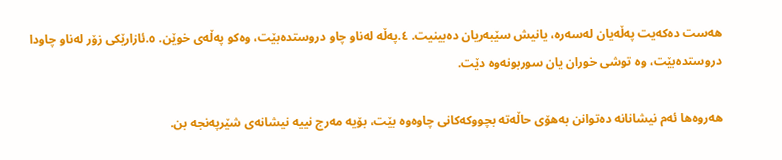هەست دەكەیت پەڵەیان لەسەرە، یانیش سێبەریان دەبینیت. ٤.پەڵە لەناو چاو دروستدەبێت، وەكو پەڵەی خوێن. ٥.ئازارێكی زۆر لەناو چاودا دروستدەبێت، وە توشی خوران یان سوربونەوە دێت.

هەروەها ئەم نیشانانە دەتوانن بەهۆی حاڵەتە بچووکەکانی چاوەوە بێت، بۆیە مەرج نییە نیشانەی شێرپەنجە بن.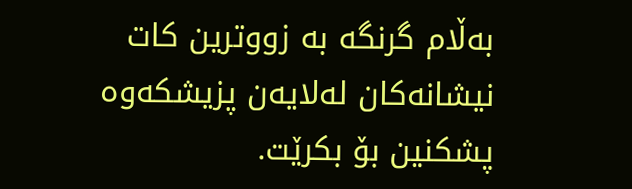بەڵام گرنگە بە زووترین کات نیشانەکان لەلایەن پزیشکەوە پشکنین بۆ بکرێت.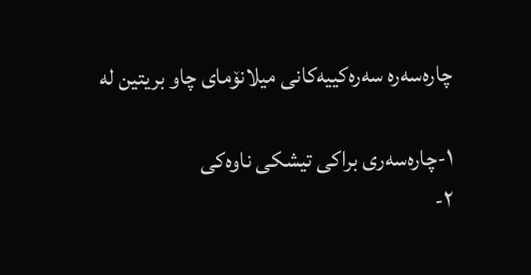چارەسەرە سەرەکییەکانی میلانۆمای چاو بریتین لە

١-چارەسەری براکی تیشکی ناوەکی
٢-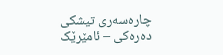چارەسەری تیشکی دەرەکی – ئامێرێک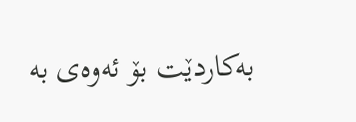بەکاردێت بۆ ئەوەی بە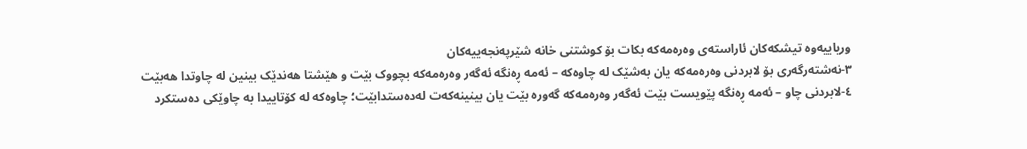وریاییەوە تیشکەکان ئاراستەی وەرەمەکە بکات بۆ کوشتنی خانە شێرپەنجەییەکان
٣-نەشتەرگەری بۆ لابردنی وەرەمەکە یان بەشێک لە چاوەکە – ئەمە ڕەنگە ئەگەر وەرەمەکە بچووک بێت و هێشتا هەندێک بینین لە چاوتدا هەبێت
٤-لابردنی چاو – ئەمە ڕەنگە پێویست بێت ئەگەر وەرەمەکە گەورە بێت یان بینینەکەت لەدەستدابێت؛ چاوەکە لە کۆتاییدا بە چاوێکی دەستکرد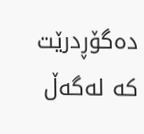دەگۆڕدرێت کە لەگەڵ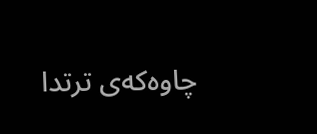چاوەکەی ترتدا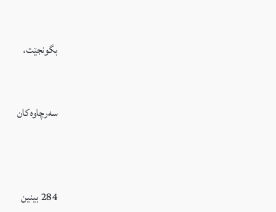بگونجێت،


سەرچاوەکان



284 بینین